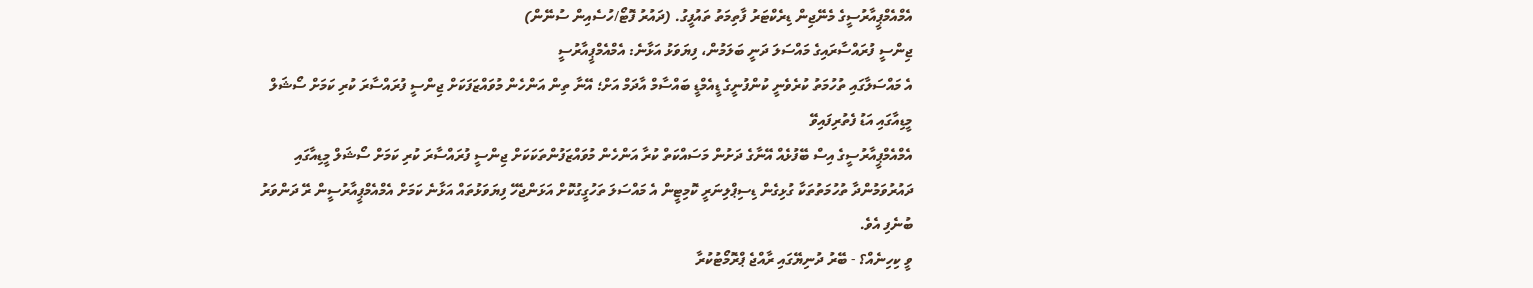އެމްއެމްޕީއާރުސީގެ މެނޭޖިން ޑިރެކްޓަރު ފާތިމަތު ތައުފީގު. (ދައުރު ފޮޓޯ/ހުސެއިން ސުނޭން)
ޖިންސީ ފުރައްސާރައިގެ މައްސަލަ ދަނީ ބަލަމުން، ފިޔަވަޅު އަޅާނެ: އެމްއެމްޕީއާރުސީ
އެ މައްސަލާގައި ތުހުމަތު ކުރެވެނީ ކުންފުނީގެ ޑީއެމްޑީ ބައްސާމް އާދަމް އަށް؛ އޭނާ ތިން އަންހެން މުވައްޒަފަކަށް ޖިންސީ ފުރައްސާރަ ކުރި ކަމަށް ސޯޝަލް މީޑިއާގައި އަޑު ފެތުރިފައިވޭ
އެމްއެމްޕީއާރުސީގެ އިސް ބޭފުޅެއް އޭނާގެ ދަށުން މަސައްކަތް ކުރާ އަންހެން މުވައްޒަފުންތަކަކަށް ޖިންސީ ފުރައްސާރަ ކުރި ކަމަށް ސޯޝަލް މީޑިއާގައި ދައުރުވަމުންދާ ތުހުމަތުތަކާ ގުޅިގެން ޑިސިޕްލިނަރީ ކޮމިޓީން އެ މައްސަލަ ތަހުގީގުކޮށް އަޅަންޖެހޭ ފިޔަވަޅުތައް އަޅާނެ ކަމަށް އެމްއެމްޕީއާރުސީން ރޭ ދަންވަރު ބުނެފި އެވެ.
ވީ ކިހިނެއް؟ - ބޭރު ދުނިޔޭގައި ރާއްޖެ ޕްރޮމޯޓުކުރާ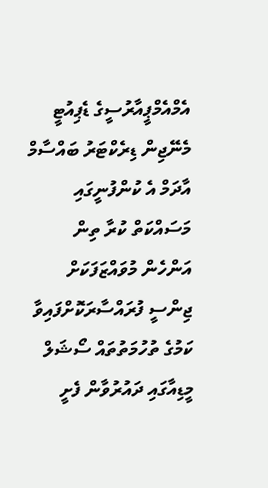އެމްއެމްޕީއާރުސީގެ ޑެޕިއުޓީ މެނޭޖިން ޑިރެކްޓަރު ބައްސާމް އާދަމް އެ ކުންފުނީގައި މަސައްކަތް ކުރާ ތިން އަންހެން މުވައްޒަފަކަށް ޖިންސީ ފުރައްސާރަކޮށްފައިވާ ކަމުގެ ތުހުމަތުތައް ސޯޝަލް މީޑިއާގައި ދައުރުވާން ފެށީ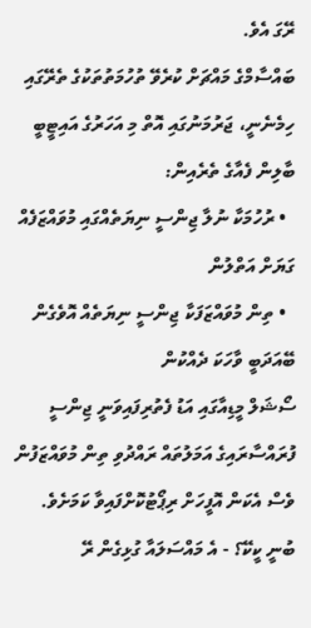ރޭގަ އެވެ.
ބައްސާމްގެ މައްޗަށް ކުރެވޭ ތުހުމަތުތަކުގެ ތެރޭގައި ހިމެނެނީ، ޖަރުމަނުގައި އޮތް މި އަހަރުގެ އައިޓީބީ ބާލިން ފެއާގެ ތެރެއިން:
  • ރުހުމަކާ ނުލާ ޖިންސީ ނިޔަތެއްގައި މުވައްޒަފެއް ގަޔަށް އަތްލުން
  • ތިން މުވައްޒަފަކާ ޖިންސީ ނިޔަތެއް އޮވެގެން ބޭއަދަބީ ވާހަކަ ދެއްކުން
ސޯޝަލް މީޑިއާގައި އަޑު ފެތުރިފައިވަނީ ޖިންސީ ފުރައްސާރައިގެ އަމަލުތައް ރައްދުވި ތިން މުވައްޒަފުން ވެސް އެކަން އޮފީހަށް ރިޕޯޓުކޮށްފައިވާ ކަމަށެވެ.
ބުނީ ކީކޭ؟ - އެ މައްސަލައާ ގުޅިގެން ރޭ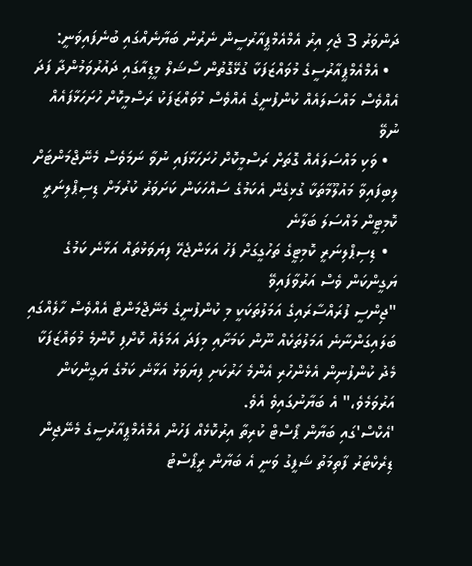ދަންވަރު 3 ޖެހި އިރު އެމްއެމްޕީއާރުސީން ނެރުނު ބަޔާނެއްގައި ބުނެފައިވަނީ:
  • އެމްއެމްޕީއާރުސީގެ މުވައްޒަފަކާ ގުޅޭގޮތުން ސޯޝަލް މީޑިއާގައި ދައުރުވަމުންދާ ފަދަ އެއްވެސް މައްސަލައެއް ކުންފުނީގެ އެއްވެސް މުވައްޒަފަކު ރަސްމީކޮށް ހުށަހަޅާފައެއް ނުވޭ
  • ވަކި މައްސަލައެއް ގޮތަށް ރަސްމީކޮށް ހުށަހަޅާފައި ނުވާ ނަމަވެސް މެނޭޖްމަންޓަށް ލިބިފައިވާ މައުލޫމާތަކާ ގުޅިގެން އެކަމުގެ ސައްހަކަން ކަށަވަރު ކުރުމަށް ޑިސިޕްލިނަރީ ކޮމިޓީން މައްސަލަ ބަލާނެ
  • ޑިސިޕްލިނަރީ ކޮމިޓީގެ ތަހުގީގަށް ފަހު އަޅަންޖެހޭ ފިޔަވަޅުތައް އަޅާނެ ކަމުގެ ޔަގީންކަން ވެސް އަރުވާފައިވޭ
"ޖިންސީ ފުރައްސާރައިގެ އަމަލުތަކަކީ މި ކުންފުނީގެ މެނޭޖްމަންޓް އެއްވެސް ހާލެއްގައި ބަލައިގަންނާނެ އަމަލުތަކެއް ނޫން ކަމަށާއި މިފަދަ އަމަލެއް ކޮށްފި ކޮންމެ މުވައްޒަފަކާ މެދު ކުންފުނިން އެޅެންހުރި އެންމެ ހަރުކަށި ފިޔަވަޅު އަޅާނެ ކަމުގެ ޔަގީންކަން އަރުވަމެވެ،" އެ ބަޔާނުގައިވެ އެވެ.
'އެކްސް'ގައި ބަޔާން ޕޯސްޓް ކުރިތާ އިރުކޮޅެއް ފަހުން އެމްއެމްޕީއާރުސީގެ މެނޭޖިން ޑިރެކްޓަރު ފާތިމަތު ޝަފީގު ވަނީ އެ ބަޔާން ރީޕޯސްޓު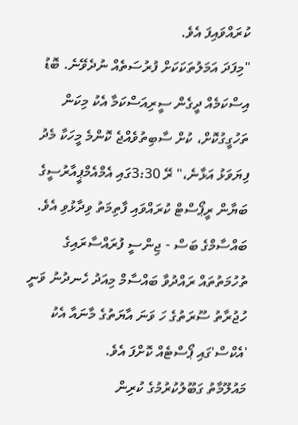ކުރައްވައިފަ އެވެ.
"މިފަދަ އަމަލުތަކަކަށް ފުރުސަތެއް ނުދެވޭނެ. ބޮޑު އިސްކަމެއް ދީގެން ސީރިއަސްކަމާ އެކު މިކަން ތަހުގީގުކޮށް، ކުށް ސާބިތުވެއްޖެ ކޮންމެ މީހަކާ މެދު ފިޔަވަޅު އަޅާނެ،" ރޭ 3:30ގައި އެމްއެމްޕީއާރުސީގެ ބަޔާން ރީޕޯސްޓް ކުރައްވައި ފާތިމަތު ވިދާޅުވި އެވެ.
ބައްސާމްގެ ބަސް - ޖިންސީ ފުރައްސާރައިގެ ތުހުމަތުތައް ރައްދުވާ ބައްސާމް މިއަދު ހެނދުނު ވަނީ ހުޖުރާތު ސޫރަތުގެ ހަ ވަނަ އާޔަތުގެ މާނައާ އެކު 'އެކްސް'ގައި ޕޯސްޓެއް ކޮށްފަ އެވެ.
މައުލޫމާތު ގަބޫލުކުރުމުގެ ކުރިން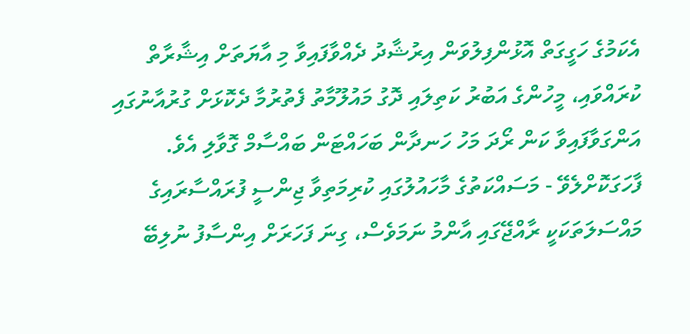އެކަމުގެ ހަގީގަތް އޮޅުންފިލުވަން އިރުޝާދު ދެއްވާފައިވާ މި އާޔަތަށް އިޝާރާތް ކުރައްވައި، މީހުންގެ އަބުރު ކަތިލައި ދޮގު މައުލޫމާތު ފެތުރުމާ ދެކޮޅަށް ގުރުއާނުގައި އަންގަވާފައިވާ ކަން ރޯދަ މަހު ހަނދާން ބަހައްޓަން ބައްސާމް ގޮވާލި އެވެ.
ފާހަގަކޮށްލެވޭ - މަސައްކަތުގެ މާހައުލުގައި ކުރިމަތިވާ ޖިންސީ ފުރައްސާރައިގެ މައްސަލަތަކަކީ ރާއްޖޭގައި އާންމު ނަމަވެސް، ގިނަ ފަހަރަށް އިންސާފު ނުލިބޭ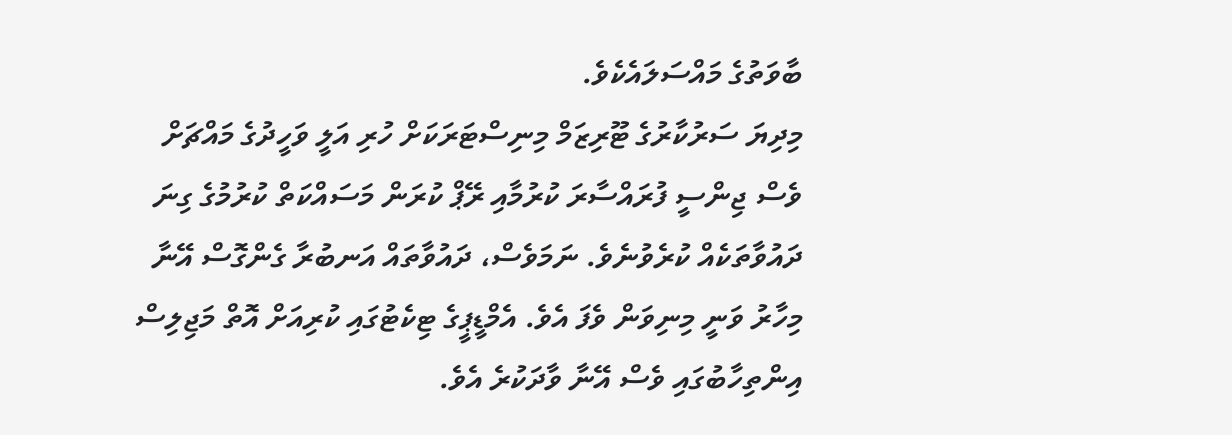ބާވަތުގެ މައްސަލައެކެވެ.
މިދިޔަ ސަރުކާރުގެ ޓޫރިޒަމް މިނިސްޓަރަކަށް ހުރި އަލީ ވަހީދުގެ މައްޗަށް ވެސް ޖިންސީ ފުރައްސާރަ ކުރުމާއި ރޭޕް ކުރަން މަސައްކަތް ކުރުމުގެ ގިނަ ދައުވާތަކެއް ކުރެވުނެވެ. ނަމަވެސް، ދައުވާތައް އަނބުރާ ގެންގޮސް އޭނާ މިހާރު ވަނީ މިނިވަން ވެފަ އެވެ. އެމްޑީޕީގެ ޓިކެޓުގައި ކުރިއަށް އޮތް މަޖިލިސް އިންތިހާބުގައި ވެސް އޭނާ ވާދަކުރެ އެވެ.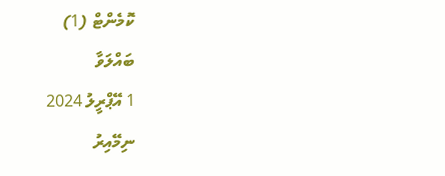ކޮމެންޓް (1)
ބައްލަވާ
1 އޭޕްރީލު 2024
ނިމޭއިރު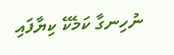ނުހިނގާ ކަމެކޭ ކިޔާފައި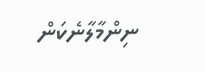ނިންމާލާނެކަން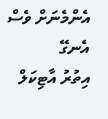އެންމެނަށް ވެސް އެނގޭ
އިތުރު އާޓިކަލް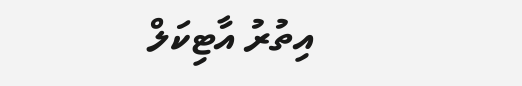އިތުރު އާޓިކަލް